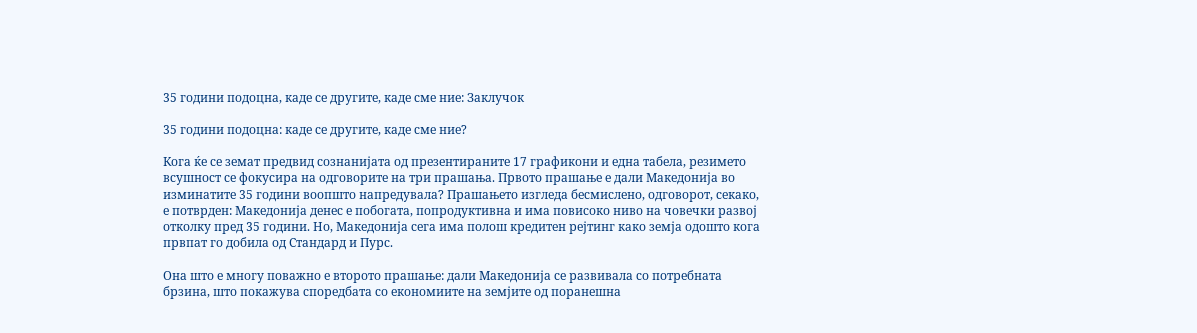35 години подоцна, каде се другите, каде сме ние: Заклучок

35 години подоцна: каде се другите, каде сме ние?

Кога ќе се земат предвид сознанијата од презентираните 17 графикони и една табела, резимето всушност се фокусира на одговорите на три прашања. Првото прашање е дали Македонија во изминатите 35 години воопшто напредувала? Прашањето изгледа бесмислено, одговорот, секако, е потврден: Македонија денес е побогата, попродуктивна и има повисоко ниво на човечки развој отколку пред 35 години. Но, Македонија сега има полош кредитен рејтинг како земја одошто кога првпат го добила од Стандард и Пурс.

Она што е многу поважно е второто прашање: дали Македонија се развивала со потребната брзина, што покажува споредбата со економиите на земјите од поранешна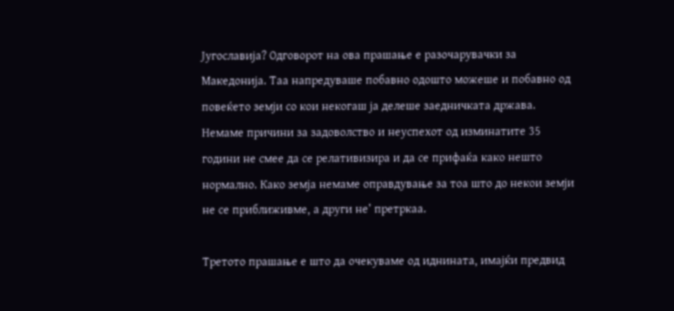Југославија? Одговорот на ова прашање е разочарувачки за Македонија. Таа напредуваше побавно одошто можеше и побавно од повеќето земји со кои некогаш ја делеше заедничката држава. Немаме причини за задоволство и неуспехот од изминатите 35 години не смее да се релативизира и да се прифаќа како нешто нормално. Како земја немаме оправдување за тоа што до некои земји не се приближивме, а други не’ претркаа.

Третото прашање е што да очекуваме од иднината, имајќи предвид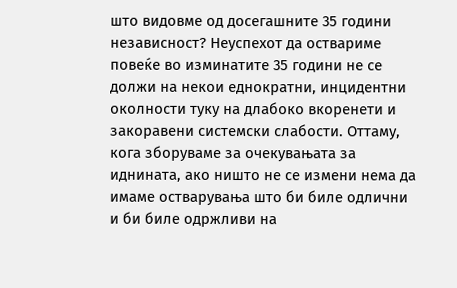што видовме од досегашните 35 години независност? Неуспехот да оствариме повеќе во изминатите 35 години не се должи на некои еднократни, инцидентни околности туку на длабоко вкоренети и закоравени системски слабости. Оттаму, кога зборуваме за очекувањата за иднината, ако ништо не се измени нема да имаме остварувања што би биле одлични и би биле одржливи на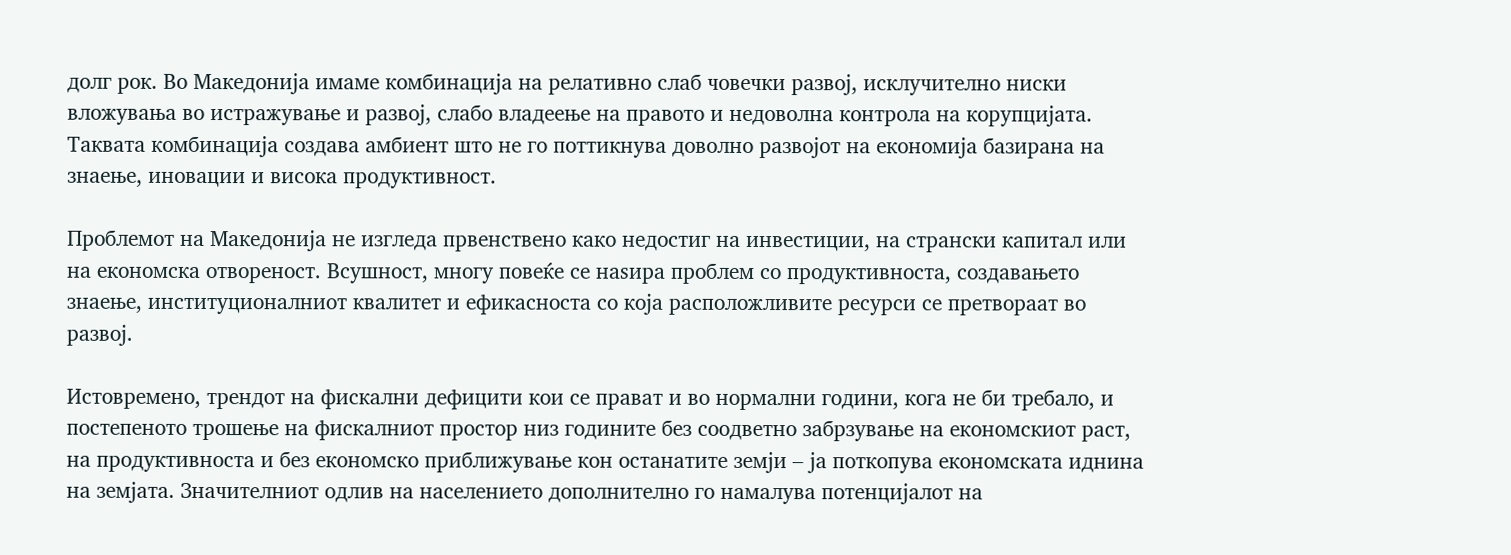долг рок. Во Македонија имаме комбинација на релативно слаб човечки развој, исклучително ниски вложувања во истражување и развој, слабо владеење на правото и недоволна контрола на корупцијата. Таквата комбинација создава амбиент што не го поттикнува доволно развојот на економија базирана на знаење, иновации и висока продуктивност.

Проблемот на Македонија не изгледа првенствено како недостиг на инвестиции, на странски капитал или на економска отвореност. Всушност, многу повеќе се наѕира проблем со продуктивноста, создавањето знаење, институционалниот квалитет и ефикасноста со која расположливите ресурси се претвораат во развој.

Истовремено, трендот на фискални дефицити кои се прават и во нормални години, кога не би требало, и постепеното трошење на фискалниот простор низ годините без соодветно забрзување на економскиот раст, на продуктивноста и без економско приближување кон останатите земји – ја поткопува економската иднина на земјата. Значителниот одлив на населението дополнително го намалува потенцијалот на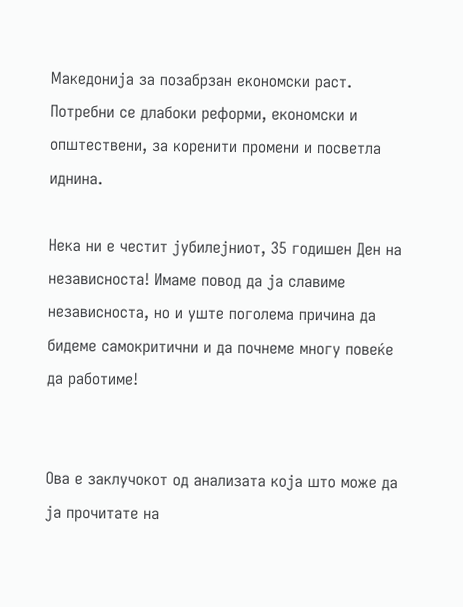Македонија за позабрзан економски раст. Потребни се длабоки реформи, економски и општествени, за коренити промени и посветла иднина.

Нека ни е честит јубилејниот, 35 годишен Ден на независноста! Имаме повод да ја славиме независноста, но и уште поголема причина да бидеме самокритични и да почнеме многу повеќе да работиме!


Ова е заклучокот од анализата која што може да ја прочитате на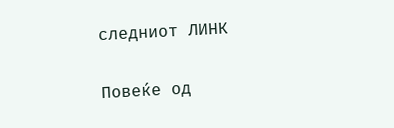следниот ЛИНК

Повеќе од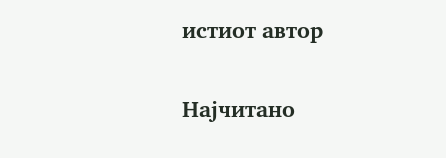истиот автор

Најчитано